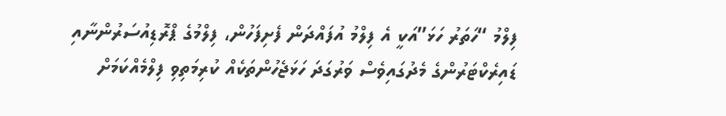ފިލްމު “ހަތަރު ހަޅަ”އަކީ އެ ފިލްމު އުފައްދަން ފެށިފަހުން، ފިލްމުގެ ޕްރޮޑިއުސަރުންނާއި ޑައިރެކްޓަރުންގެ މެދުގައިވެސް ވަރުގަދަ ހަޅަޖެހުންތަކެއް ކުރިމަތިވި ފިލްމެއްކަމަށް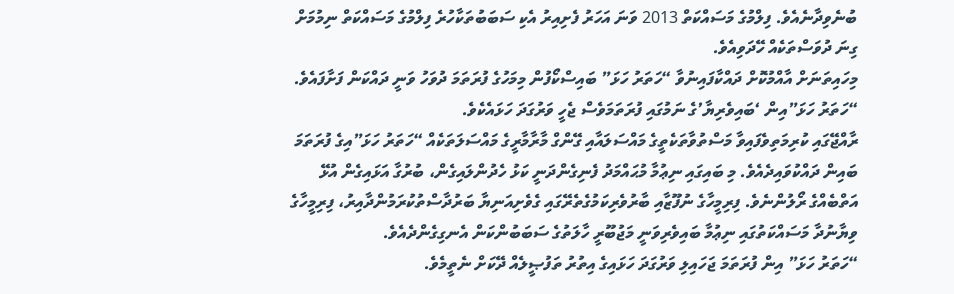ބުނެވިދާނެއެވެ. ފިލްމުގެ މަސައްކަތް 2013 ވަނަ އަހަރު ފެށިއިރު އެކި ސަބަބުތަކާހުރެ ފިލްމުގެ މަސައްކަތް ނިމުމަށް ގިނަ ދުވަސްތަކެއް ހޭދަވިއެވެ.
މިހައިތަނަށް އާއްމުކޮށް ދައްކާފައިނުވާ “ހަތަރު ހަޅަ” ބައިސްކޯފުން މިމަހުގެ ފުރަތަމަ ދުވަހު ވަނީ ދައްކަން ފަށާފައެވެ. “ހަތަރު ހަޅަ”އިން ‘ބައިވެރިޔާ’ގެ ނަމުގައި ފުރަތަމަވެސް ޖެހީ ވަރުގަދަ ހަޅައެކެވެ.
ރާއްޖޭގައި ކުރިމަތިވެފައިވާ މަސްތުވާތަކެތީގެ މައްސަލައާއި ގޭންގް މާރާމާރީގެ މައްސަލަތަކެއް “ހަތަރު ހަޅަ”އިގެ ފުރަތަމަ ބައިން ދައްކުވައިދެއެވެ. މި ބައިގައި ނިޢުމާ މުޙައްމަދު ފެނިގެންދަނީ ކަޅު ހެދުންލައިގެން، ބުރުގާ އަޅައިގެން އުޅޭ އަތްބެއްގެ ރޯލުންނެވެ. ފިރިމީހާގެ ނުފޫޒާއި ބާރުވެރިކަމުގެތެރޭގައި ގެވެށިއަނިޔާ ބަރުދާސްތުކުރަމުންދާއިރު، ފިރިމީހާގެ ވިޔާނުދާ މަސައްކަތުގައި ނިޢުމާ ބައިވެރިވަނީ މަޖުބޫރީ ހާލަތުގެ ސަބަބުންކަން އެނގިގެންދެއެވެ.
“ހަތަރު ހަޅަ” އިން ފުރަތަމަ ޖަހައިލި ވަރުގަދަ ހަޅައިގެ އިތުރު ތަފުޞީލެއް ދޭކަށް ނެތީމެވެ.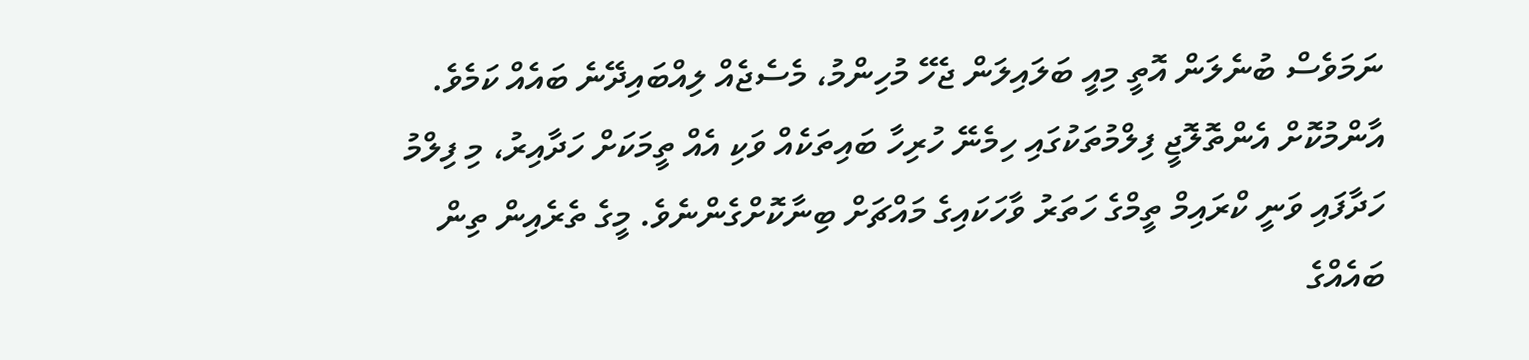ނަމަވެސް ބުނެލަން އޮތީ މިއީ ބަލައިލަން ޖެހޭ މުހިންމު، މެސެޖެއް ލިއްބައިދޭނެ ބައެއް ކަމެވެ.
އާންމުކޮށް އެންތޮލޮޖީ ފިލްމުތަކުގައި ހިމެނޭ ހުރިހާ ބައިތަކެއް ވަކި އެއް ތީމަކަށް ހަދާއިރު، މި ފިލްމު ހަދާފައި ވަނީ ކްރައިމް ތީމްގެ ހަތަރު ވާހަކައިގެ މައްޗަށް ބިނާކޮށްގެންނެވެ. މީގެ ތެރެއިން ތިން ބައެއްގެ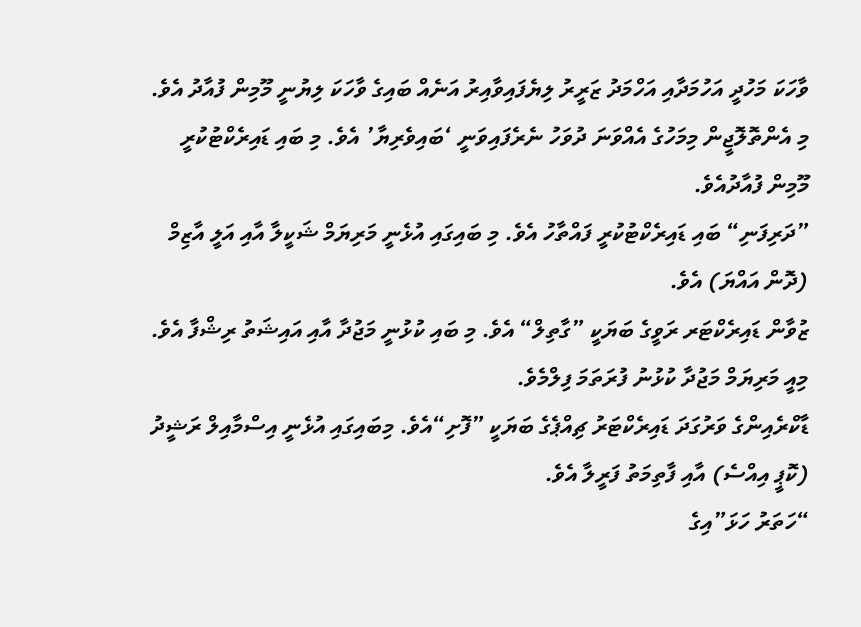ވާހަކަ މަހުދީ އަހުމަދާއި އަހްމަދު ޒަރީރު ލިޔެފައިވާއިރު އަނެއް ބައިގެ ވާހަކަ ލިޔުނީ މޫމިން ފުއާދު އެވެ.
މި އެންތޮލޮޖީން މިމަހުގެ އެއްވަނަ ދުވަހު ނެރެފައިވަނީ ‘ބައިވެރިޔާ’ އެވެ. މި ބައި ޑައިރެކްޓުކުރީ މޫމިން ފުއާދުއެވެ.
”ދަރިފަނި“ ބައި ޑައިރެކްޓުކުރީ ފައްތާހު އެވެ. މި ބައިގައި އުޅެނީ މަރިޔަމް ޝަކީލާ އާއި އަލީ އާޒިމް (ދޮން އައްޔަ) އެވެ.
ޒުވާން ޑައިރެކްޓަރ ރަވީގެ ބަޔަކީ ”ގާތިލް“ އެވެ. މި ބައި ކުޅުނީ މަޖުދާ އާއި އައިޝަތު ރިޝްފާ އެވެ. މިއީ މަރިޔަމް މަޖުދާ ކުޅުނު ފުރަތަމަ ފިލްމެވެ.
ޑާކްރެއިންގެ ވަރުގަދަ ޑައިރެކްޓަރު ޗިއްޕެގެ ބަޔަކީ ”ފޮށި“އެވެ. މިބައިގައި އުޅެނީ އިސްމާއިލް ރަޝީދު (ކޮޕީ އިއްސެ) އާއި ފާތިމަތު ފަރީލާ އެވެ.
“ހަތަރު ހަޅަ”އިގެ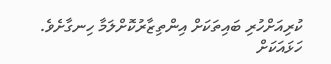ކުރިއަށްހުރި ބައިތަކަށް އިންތިޒާރުކޮށްލަމާ ހިނގާށެވެ. ހަޅައަކަށް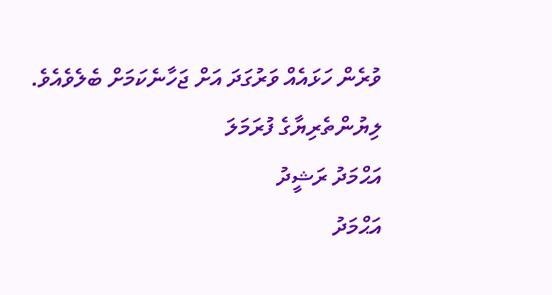ވުރެން ހަޅައެއް ވަރުގަދަ އަށް ޖަހާނެކަމަށް ބެލެވެއެވެ.
ލިޔުންތެރިޔާގެ ފުރަމަލަ
އަޙްމަދު ރަޝީދު
އަޙްމަދު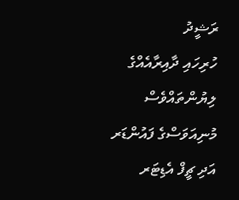ރަޝީދު
ހުރިހައި ދާއިރާއެއްގެ ލިޔުންތައްވެސް މުނިއަވަސްގެ ފައުންޑަރ އަދި ޗީފް އެޑިޓަރ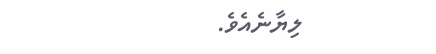ލިޔާނެއެވެ.